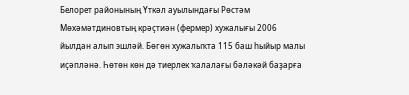Белорет районының Үткәл ауылындағы Рөстәм Мөхәмәтдиновтың крәҫтиән (фермер) хужалығы 2006 йылдан алып эшләй. Бөгөн хужалыҡта 115 баш һыйыр малы иҫәпләнә. Һөтөн көн дә тиерлек ҡалалағы бәләкәй баҙарға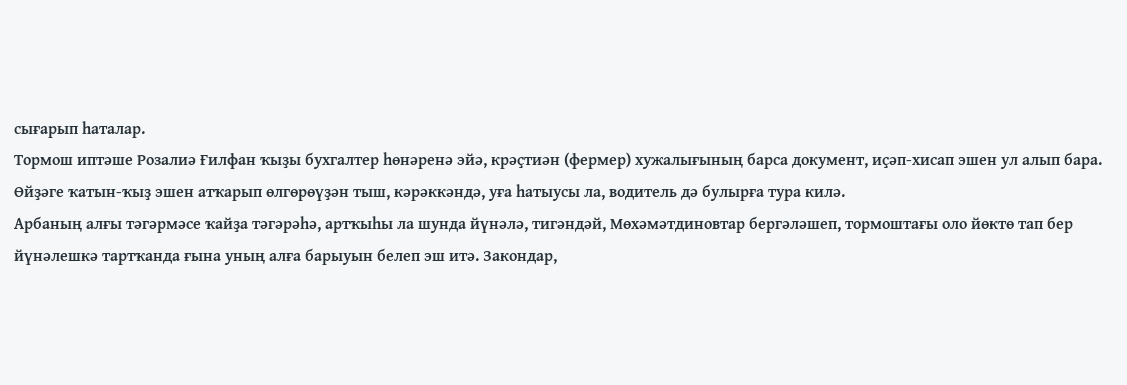сығарып һаталар.
Тормош иптәше Розалиә Ғилфан ҡыҙы бухгалтер һөнәренә эйә, крәҫтиән (фермер) хужалығының барса документ, иҫәп-хисап эшен ул алып бара. Өйҙәге ҡатын-ҡыҙ эшен атҡарып өлгөрөүҙән тыш, кәрәккәндә, уға һатыусы ла, водитель дә булырға тура килә.
Арбаның алғы тәгәрмәсе ҡайҙа тәгәрәһә, артҡыһы ла шунда йүнәлә, тигәндәй, Мөхәмәтдиновтар бергәләшеп, тормоштағы оло йөктө тап бер йүнәлешкә тартҡанда ғына уның алға барыуын белеп эш итә. Закондар,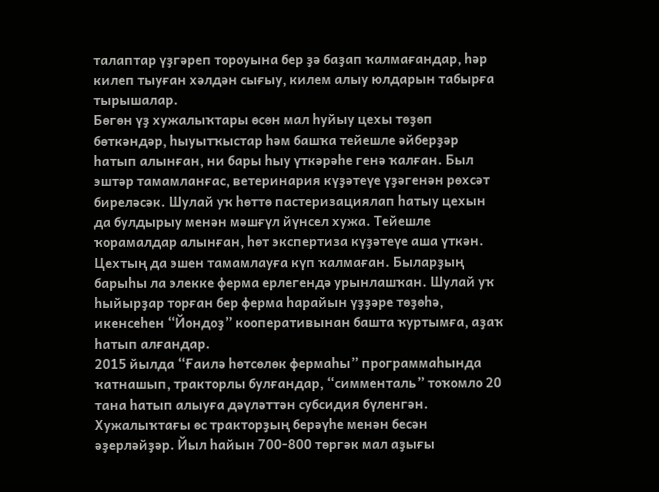талаптар үҙгәреп тороуына бер ҙә баҙап ҡалмағандар, һәр килеп тыуған хәлдән сығыу, килем алыу юлдарын табырға тырышалар.
Бөгөн үҙ хужалыҡтары өсөн мал һуйыу цехы төҙөп бөткәндәр, һыуытҡыстар һәм башҡа тейешле әйберҙәр һатып алынған, ни бары һыу үткәрәһе генә ҡалған. Был эштәр тамамланғас, ветеринария күҙәтеүе үҙәгенән рөхсәт биреләсәк. Шулай уҡ һөттө пастеризациялап һатыу цехын да булдырыу менән мәшғүл йүнсел хужа. Тейешле ҡорамалдар алынған, һөт экспертиза күҙәтеүе аша үткән. Цехтың да эшен тамамлауға күп ҡалмаған. Быларҙың барыһы ла элекке ферма ерлегендә урынлашҡан. Шулай уҡ һыйырҙар торған бер ферма һарайын үҙҙәре төҙөһә, икенсеһен “Йондоҙ” кооперативынан башта ҡуртымға, аҙаҡ һатып алғандар.
2015 йылда “Ғаилә һөтсөлөк фермаһы” программаһында ҡатнашып, тракторлы булғандар, “симменталь” тоҡомло 20 тана һатып алыуға дәүләттән субсидия бүленгән. Хужалыҡтағы өс тракторҙың берәүһе менән бесән әҙерләйҙәр. Йыл һайын 700-800 төргәк мал аҙығы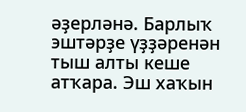әҙерләнә. Барлыҡ эштәрҙе үҙҙәренән тыш алты кеше атҡара. Эш хаҡын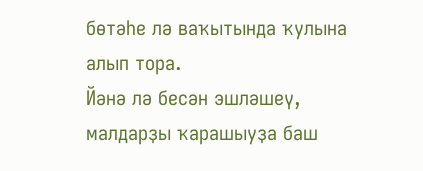бөтәһе лә ваҡытында ҡулына алып тора.
Йәнә лә бесән эшләшеү, малдарҙы ҡарашыуҙа баш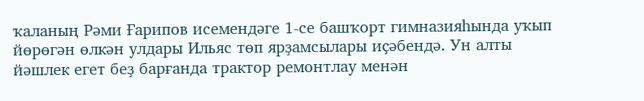ҡаланың Рәми Ғарипов исемендәге 1-се башҡорт гимназияһында уҡып йөрөгән өлкән улдары Ильяс төп ярҙамсылары иҫәбендә. Ун алты йәшлек егет беҙ барғанда трактор ремонтлау менән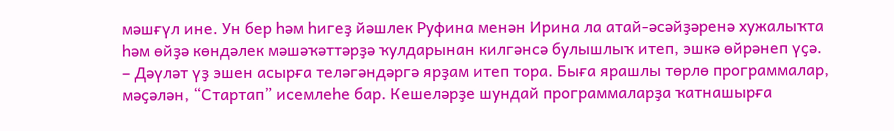мәшғүл ине. Ун бер һәм һигеҙ йәшлек Руфина менән Ирина ла атай-әсәйҙәренә хужалыҡта һәм өйҙә көндәлек мәшәҡәттәрҙә ҡулдарынан килгәнсә булышлыҡ итеп, эшкә өйрәнеп үҫә.
– Дәүләт үҙ эшен асырға теләгәндәргә ярҙам итеп тора. Быға ярашлы төрлө программалар, мәҫәлән, “Стартап” исемлеһе бар. Кешеләрҙе шундай программаларҙа ҡатнашырға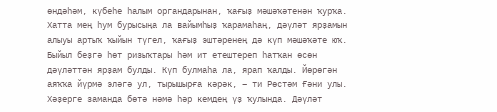өндәһәм, күбеһе һалым органдарынан, ҡағыҙ мәшәҡәтенән ҡурҡа. Хатта мең һум бурысыңа ла вайымһыҙ ҡарамаһаң, дәүләт ярҙамын алыуы артыҡ ҡыйын түгел, ҡағыҙ эштәренең дә күп мәшәҡәте юҡ. Быйыл беҙгә һөт ризыҡтары һәм ит етештереп һатҡан өсөн дәүләттән ярҙам булды. Күп булмаһа ла, ярап ҡалды. Йөрөгән аяҡҡа йүрмә эләгә ул, тырышырға кәрәк, – ти Рөстәм Ғәни улы.
Хәҙерге заманда бөтә нәмә һәр кемдең үҙ ҡулында. Дәүләт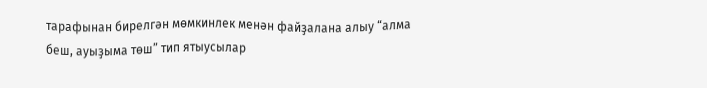тарафынан бирелгән мөмкинлек менән файҙалана алыу “алма беш, ауыҙыма төш” тип ятыусылар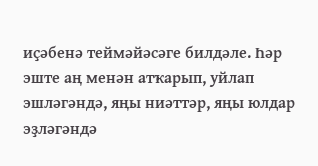иҫәбенә теймәйәсәге билдәле. Һәр эште аң менән атҡарып, уйлап эшләгәндә, яңы ниәттәр, яңы юлдар эҙләгәндә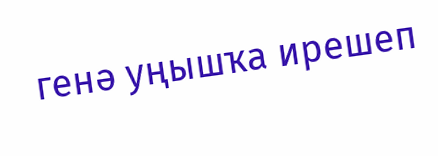генә уңышҡа ирешеп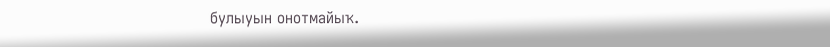булыуын онотмайыҡ.